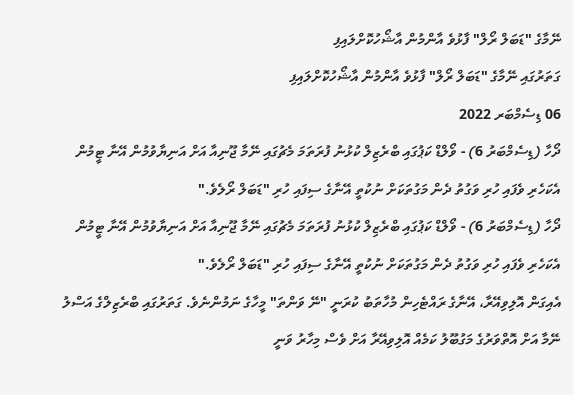ނޭމާގެ "ޑަބަލް ރޯލް" ފާޅުވެ އާންމުން އާޝޯހުކޮށްލައިފި
ގަތަރުގައި ނޭމާގެ "ޑަބަލް ރޯލް" ފާޅުވެ އާންމުން އާޝޯހުކޮށްލައިފި
06 ޑިސެމްބަރ 2022
ދޯހާ (ޑިސެމްބަރު 6) - ވޯލްޑް ކަޕުގައި ބްރެޒިލް ކުޅުނު ފުރަތަމަ މެޗުގައި ނޭމާ ޖޫނިއާ އަށް އަނިޔާވުމުން އޭނާ ޓީމުން އެކަހެރި ވެފައި ހުރި ވަގުތު ދެން މަގުތަކަށް ނުކުތީ އޭނާގެ ސިފައި ހުރި "ޑަބަލް ރޯލެވެ."
ދޯހާ (ޑިސެމްބަރު 6) - ވޯލްޑް ކަޕުގައި ބްރެޒިލް ކުޅުނު ފުރަތަމަ މެޗުގައި ނޭމާ ޖޫނިއާ އަށް އަނިޔާވުމުން އޭނާ ޓީމުން އެކަހެރި ވެފައި ހުރި ވަގުތު ދެން މަގުތަކަށް ނުކުތީ އޭނާގެ ސިފައި ހުރި "ޑަބަލް ރޯލެވެ."
އެއިގަން އޮލިވިއޭރާ، އޭނާގެ ރައްޓެހިން މުހާތަބު ކުރަނީ "ނޭ ވަންތަ" މީހާގެ ނަމުންނެވެ. ގަތަރުގައި ބްރެޒިލްގެ އަސްލު ނޭމާ އަށް އޮތްވަރުގެ މަގުބޫލު ކަމެއް އޮލިވިއޭރާ އަށް ވެސް މިހާރު ވަނީ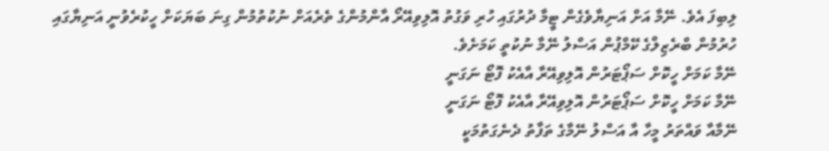ލިބިފަ އެވެ. ނޭމާ އަށް އަނިޔާވެގެން ޓީމާ ދުރުގައި ހުރި ވަގުތު އޮލިވިއޭރޯ އާންމުންގެ ތެރެއަށް ނުކުތުމުން ގިނަ ބަޔަކަށް ހީކުރެވުނީ އަނިޔާގައި ހުރުމުން ބްރެޒިލްގެ ކޭމްޕުން އަސްލު ނޭމާ ނުކުތީ ކަމަށެވެ.
ނޭމާ ކަމަށް ހީކޮށް ސަޕޯޓަރުން އޮލިވިއޭރާ އާއެކު ފޮޓޯ ނަގަނީ
ނޭމާ ކަމަށް ހީކޮށް ސަޕޯޓަރުން އޮލިވިއޭރާ އާއެކު ފޮޓޯ ނަގަނީ
ނޭމާއާ ވައްތަރު މީހާ އާ އަސްލު ނޭމާގެ ތަފާތު ދެނެގަތުމަކީ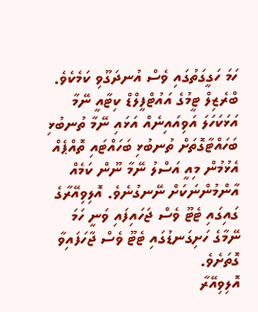ހަމަ ހަގީގަތުގައި ވެސް އުނދަގޫވި ކަމެކެވެ. ބްރެޒިލް ޓީމުގެ އައުޓްފީލްޑް ކިޓާއީ ނޭމާ އަޅަކަހަލަ އަވިއައިނެއް އަޅައި ނޭމާ ތުނބުޅި ބަހައްޓާގޮތަށް ތުނބުޅި ބަހައްޓައި ތޮއްޕެއް އެޅުމުން މިއީ އަސްލު ނޭމާ ނޫން ކަމެއް އާންމުންނަކަށް ނޭނގުނެވެ. އޮލިވިއޭރާގެ ގައިގައި ޓެޓޫ ވެސް ޖަހައިފައި ވަނީ ހަމަ ނޭމާގެ ހަށިގަނޑުގައި ޓެޓޫ ވެސް ޖާހަފައިވާ ގޮތަށެވެ.
އޮލިވިއޭރާ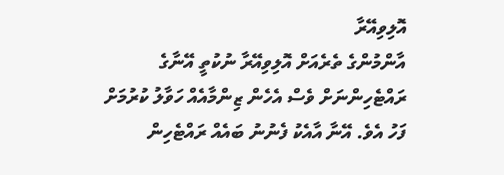އޮލިވިއޭރާ
އާންމުންގެ ތެރެއަށް އޮލިވިއޭރާ ނުކުތީ އޭނާގެ ރައްޓެހިންނަށް ވެސް އެހެން ޒިންމާއެއް ހަވާލު ކުރުމަށް ފަހު އެވެ. އޭނާ އާއެކު ފެނުނު ބައެއް ރައްޓެހިން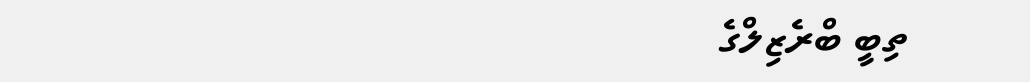ތިބީ ބްރެޒިލްގެ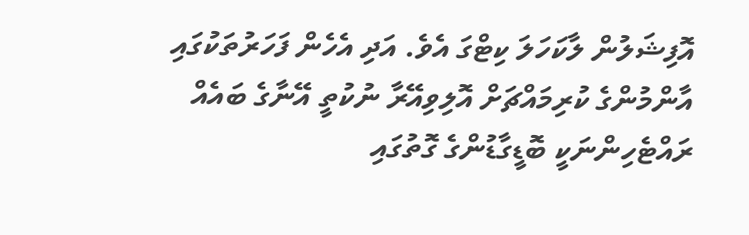އޮފިޝަލުން ލާކަހަލަ ކިޓްގަ އެވެ. އަދި އެހެން ފަހަރުތަކުގައި އާންމުންގެ ކުރިމައްޗަށް އޮލިވިއޭރާ ނުކުތީ އޭނާގެ ބައެއް ރައްޓެހިންނަކީ ބޮޑީގާޑުންގެ ގޮތުގައި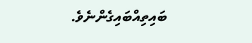ބައިތިއްބައިގެންނެވެ.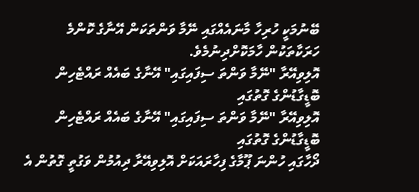ބޭނުމަކީ ހުރިހާ މާނައެއްގައި ނޭމާ ވަންތަކަން އޭނާގެ ކޮންމެ ހަރަކާތަކުން ހާމަކޮށްދިނުމެވެ.
އޮލިވިއޭރާ "ނޭމާ ވަންތަ ސިފައިގައި" އޭނާގެ ބައެއް ރައްޓެހިން ބޮޑީގާޑުންގެ ގޮތުގައި
އޮލިވިއޭރާ "ނޭމާ ވަންތަ ސިފައިގައި" އޭނާގެ ބައެއް ރައްޓެހިން ބޮޑީގާޑުންގެ ގޮތުގައި
ދޯހާގައި ހުންނަ ޕޫމާގެ ފިހާރައަކަށް އޮލިވިއޭރާ ދިއުމުން ވަގުތީ ގޮތުން އެ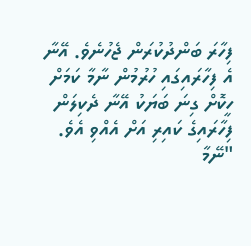ފިހާރަ ބަންދުކުރަން ޖެހުނެވެ. އޭނާ އެ ފިހާރައިގައި ހުރުމުން ނާމާ ކަމަށް ހީކޮށް ގިނަ ބަޔަކު އޭނާ ދެކިލަން ފިހާރައިގެ ކައިރި އަށް އެއްވި އެވެ. "ނޭމާ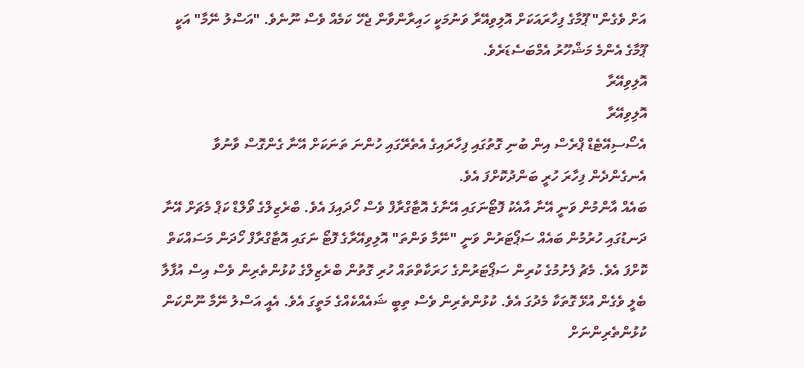އަށް ވެގެން" ޕޫމާގެ ފިހާރައަކަށް އޮލިވިއޭރާ ވަނުމަކީ ހައިރާންވާން ޖެހޭ ކަމެއް ވެސް ނޫނެވެ. "އަސްލު ނޭމާ" އަކީ ޕޫމާގެ އެންމެ މަޝްހޫރު އެމްބަސެޑަރެވެ.
އޮލިވިއޭރާ
އޮލިވިއޭރާ
އެސޯސިއޭޓެޑް ޕްރެސް އިން ބުނި ގޮތުގައި ފިހާރައިގެ އެތެރޭގައި ހުންނަ ތަނަކަށް އޭނާ ގެންގޮސް ވާނުވާ އެނގެންދެން ފިހާރަ ހުރީ ބަންދުކޮށްފަ އެވެ.
ބައެއް އާންމުން ވަނީ އޭނާ އާއެކު ފޮޓޯނަގައި އޭނާގެ އޮޓާގްރާފް ވެސް ހޯދައިފަ އެވެ. ބްރެޒިލްގެ ވޯލްޑް ކަޕް މެޗަށް އޭނާ ދަނޑުގައި ހުރުމުން ބައެއް ސަޕޯޓަރުން ވަނީ "ނޭމާ ވަންތަ" އޮލިވިއޭރާގެ ފޮޓޯ ނަގައި އޮޓާގްރާފް ހޯދަން މަސައްކަތް ކޮށްފަ އެވެ. މެޗު ފެށުމުގެ ކުރިން ސަޕޯޓަރުންގެ ހަރަކާތްތައް ހުރި ގޮތުން ބްރެޒިލްގެ ކުޅުންތެރިން ވެސް އިސް އުފާލާ ބެލީ ވެގެން އުޅޭ ގޮތަކާ މެދުގަ އެވެ. ކުޅުންތެރިން ވެސް ތިބީ ޝައެއްކެއްގެ މަތީގަ އެވެ. އެއީ އަސްލު ނޭމާ ނޫންކަން ކުޅުންތެރިންނަށް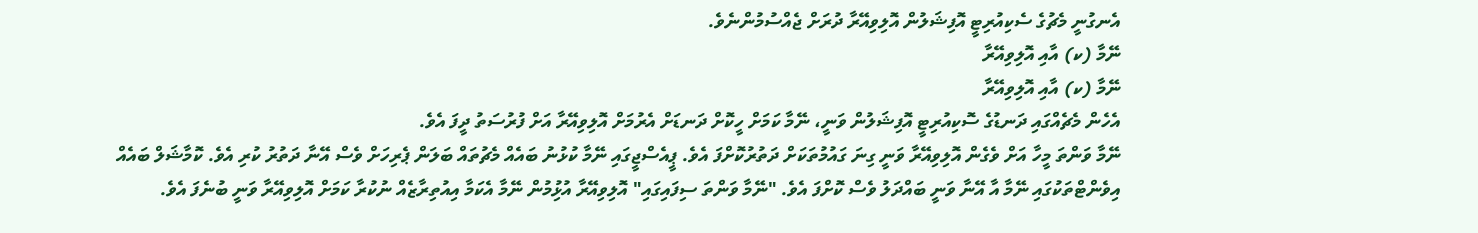އެނގުނީ މެޗުގެ ސެކިއުރިޓީ އޮފިޝަލުން އޮލިވިއޭރާ ދުރަށް ޖެއްސުމުންނެވެ.
ނޭމާ (ކ) އާއި އޮލިވިއޭރާ
ނޭމާ (ކ) އާއި އޮލިވިއޭރާ
އެހެން މެޗެއްގައި ދަނޑުގެ ސޮކިއުރިޓީ އޮފިޝަލުން ވަނީ، ނޭމާ ކަމަށް ހީކޮށް ދަނޑަށް އެރުމަށް އޮލިވިއޭރާ އަށް ފުރުސަތު ދީފަ އެވެ.
ނޭމާ ވަންތަ މީހާ އަށް ވެގެން އޮލިވިއޭރާ ވަނީ ގިނަ ގައުމުތަކަށް ދަތުރުކޮށްފަ އެވެ. ޕީއެސްޖީގައި ނޭމާ ކުޅުނު ބައެއް މެޗުތައް ބަލަން ޕެރިހަށް ވެސް އޭނާ ދަތުރު ކުރި އެވެ. ކޮމާޝަލް ބައެއް އިވެންޓްތަކުގައި ނޭމާ އާ އޭނާ ވަނީ ބައްދަލު ވެސް ކޮށްފަ އެވެ. "ނޭމާ ވަންތަ ސިފައިގައި" އޮލިވިއޭރާ އުޅިުމުން ނޭމާ އެކަމާ އިއުތިރާޒެއް ނުކުރާ ކަމަށް އޮލިވިއޭރާ ވަނީ ބުނެފަ އެވެ.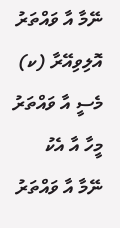ނޭމާ އާ ވައްތަރު އޮލިވިއޭރާ (ކ) މެސީ އާ ވައްތަރު މީހާ އާ އެކު
ނޭމާ އާ ވައްތަރު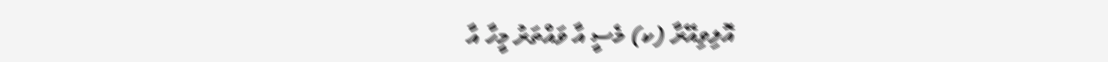އޮލިވިއޭރާ (ކ) މެސީ އާ ވައްތަރު މީހާ އާ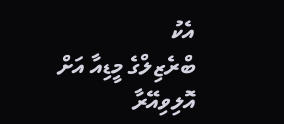އެކު
ބްރެޒިލްގެ މީޑިއާ އަށް އޮލިވިއޭރާ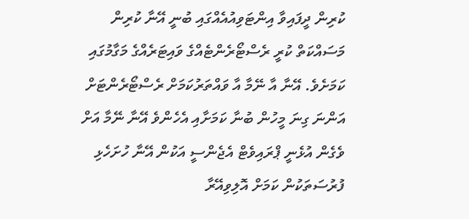ކުރިން ދީފައިވާ އިންޓަވިއުއެއްގައި ބުނީ އޭނާ ކުރިން މަސައްކަތް ކުރީ ރެސްޓޯރެންޓެއްގެ ވައިޓަރެއްގެ މަގާމުގައި ކަމަށެވެ. އޭނާ އާ ނޭމާ އާ ވައްތަރުކަމަށް ރެސްޓޯރެންޓަށް އަންނަ ގިނަ މީހުން ބުނާ ކަމަށާއި އެހެންވެ އޭނާ ނޭމާ އަށް ވެގެން އުޅެނީ ޕްރައިވެޓް އެޖެންސީ އަކުން އޭނާ ހުށަހެޅި ފުރުސަތަކުން ކަމަށް އޮލިވިއޭރާ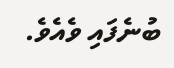ބުނެފައި ވެއެވެ.